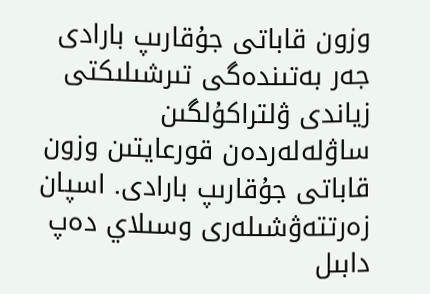وزون قاباتى جۇقارىپ بارادى
جەر بەتىندەگى تىرشىلىكتى زياندى ۋلتراكۇلگىن ساۋلەلەردەن قورعايتىن وزون قاباتى جۇقارىپ بارادى. اسپان زەرتتەۋشىلەرى وسىلاي دەپ دابىل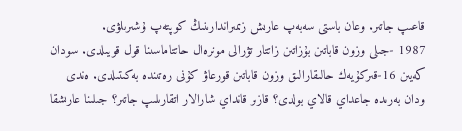قاعىپ جاتىر. وعان باستى سەبەپ عارىش زىمىراندارىنىڭ كوپتەپ ۇشىرىلۋى.
1987 -جىلى وزون قاباتىن بۇزاتىن زاتتار تۋرالى مونرەال حاتتاماسىنا قول قويىلدى. سودان كەيىن 16-قىركۇيەك حالىقارالىق وزون قاباتىن قورعاۋ كۇنى رەتىندە بەكىتىلدى. ەندى ودان بەرىدە جاعداي قالاي بولدى؟ قازىر قانداي شارالار اتقارىلىپ جاتىر؟ جىلىنا عارىشقا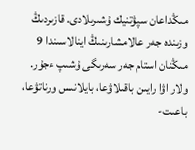مىڭداعان سپۋتنيك ۇشىرىلادى. قازىردىڭ وزىندە جەر عالامشارىنىڭ اينالاسىندا 9 مىڭنان استام جەر سەرىگى ۇشىپ ءجۇر.
ولار اۋا رايىن باقىلاۋعا، بايلانىس ورناتۋعا، باعىت-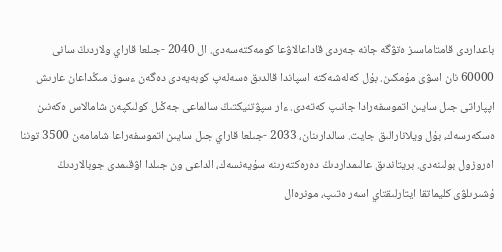باعداردى قامتاماسىز ەتۋگە جانە جەردى قاداعالاۋعا كومەكتەسەدى. ال 2040 -جىلعا قاراي ولاردىڭ سانى 60000 نان اسۋى مۇمكىن. بۇل كەلەشەكتە اسپاندا قالدىق ەسەلەپ كوبەيەدى دەگەن ءسوز. مىڭداعان عارىش اپپاراتى جىل سايىن اتموسفەرادا جانىپ كەتەدى. ءار سپۋتنيكتىڭ سالماعى جەڭىل كولىكپەن شامالاس ەكەنىن ەسكەرسەك، بۇل ويلانارالىق جايت. سالدارىنان، 2033 -جىلعا قاراي جىل سايىن اتموسفەراعا شامامەن 3500 توننا اەروزول بولىنەدى. بريتاندىق عالىمداردىڭ دەرەكتەرىنە سۇيەنسەك، الداعى ون جىلدا اۋقىمدى جوبالاردىڭ ۇشىرىلۋى كليماتقا ايتارلىقتاي اسەر ەتىپ، مونرەال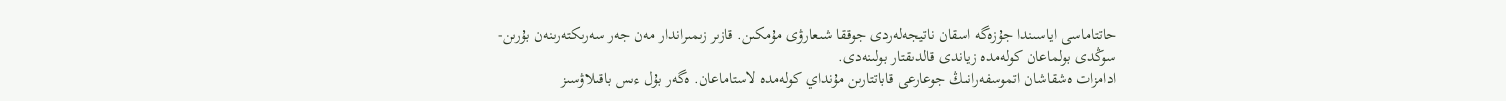حاتتاماسى اياسىندا جۇزەگە اسقان ناتيجەلەردى جوققا شىعارۋى مۇمكىن. قازىر زىمىراندار مەن جەر سەرىكتەرىنەن بۇرىن-سوڭدى بولماعان كولەمدە زياندى قالدىقتار بولىنەدى.
ادامزات ەشقاشان اتموسفەرانىڭ جوعارعى قاباتتارىن مۇنداي كولەمدە لاستاماعان. ەگەر بۇل ءىس باقىلاۋسىز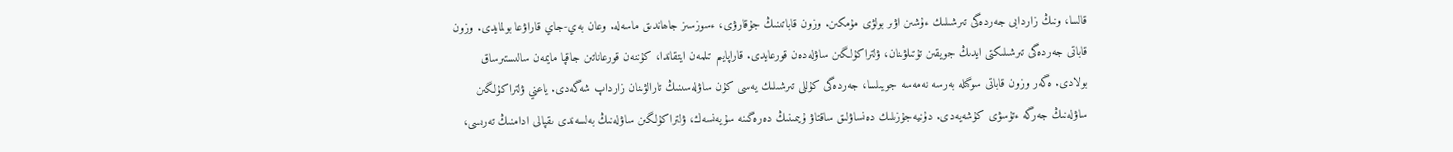قالسا، ونىڭ زاردابى جەردەگى تىرشىلىك ءۇشىن اۋىر بولۋى مۇمكىن. وزون قاباتىنىڭ جۇقارۋى، ءسوزسىز جاھاندىق ماسەلە. وعان بەي-جاي قاراۋعا بولمايدى. وزون قاباتى جەردەگى تىرشىلىكتى ايدىڭ جويقىن تۇتىلۋىنان، ۋلتراكۇلگىن ساۋلەدەن قورعايدى. قاراپايىم تىلمەن ايتقاندا، كۇننەن قورعاناتىن جاقپا مايمەن سالىستىرساق بولادى. ەگەر وزون قاباتى سوگىلە بەرسە نەمەسە جويىلسا، جەردەگى كۇللى تىرشىلىك يەسى كۇن ساۋلەسىنىڭ تارالۋىنان زارداپ شەگەدى. ياعني ۋلتراكۇلگىن ساۋلەنىڭ جەرگە ءتۇسۋى كۇشەيەدى. دۇنيەجۇزىلىك دەنساۋلىق ساقتاۋ ۇيىمىنىڭ دەرەگىنە سۇيەنسەك، ۋلتراكۇلگىن ساۋلەنىڭ بەلسەندى ىقپالى ادامنىڭ تەرىسى،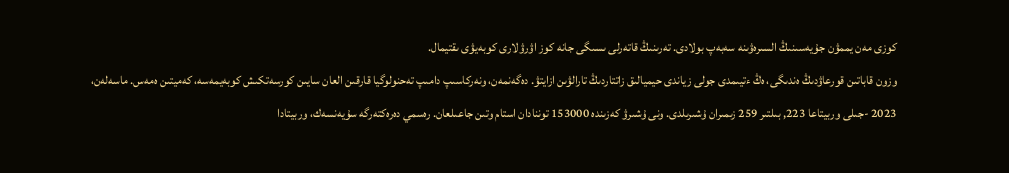كوزى مەن يممۋن جۇيەسىنىڭ السىرەۋىنە سەبەپ بولادى. تەرىنىڭ قاتەرلى ىسىگى جانە كوز اۋرۋلارى كوبەيۋى ىقتيمال.
وزون قاباتىن قورعاۋدىڭ ەندىگى، ەڭ ءتيىمدى جولى زياندى حيميالىق زاتتاردىڭ تارالۋىن ازايتۋ. دەگەنمەن، ونەركاسىپ دامىپ تەحنولوگيا قارقىن العان سايىن كورسەتكىش كوبەيمەسە، كەميتىن ەمەس. ماسەلەن، 2023 -جىلى وربيتاعا 223, بىلتىر 259 زىمىران ۇشىرىلدى. ونى ۇشىرۋ كەزىندە 153000 توننادان استام وتىن جاعىلعان. رەسمي دەرەكتەرگە سۇيەنسەك، وربيتادا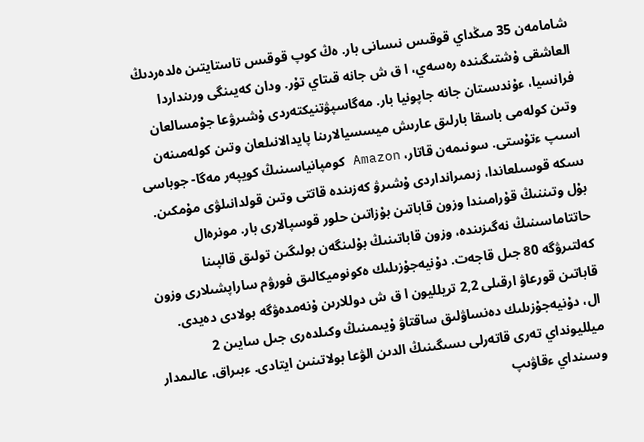شامامەن 35 مىڭداي قوقىس نىسانى بار. ەڭ كوپ قوقىس تاستايتىن ەلدەردىڭ العاشقى ۇشتىگىندە رەسەي، ا ق ش جانە قىتاي تۇر. ودان كەيىنگى ورىنداردا فرانسيا، ءۇندىستان جانە جاپونيا بار. مەگاسپۋتنيكتەردى ۇشىرۋعا جۇمسالعان وتىن كولەمى باسقا بارلىق عارىش ميسسيالارىنا پايدالانىلعان وتىن كولەمىنەن اسىپ ءتۇستى. سونىمەن قاتار، Amazon كومپانياسىنىڭ كويپەر مەگا- جوباسى ىسكە قوسىلعاندا، زىمىرانداردى ۇشىرۋ كەزىندە قاتتى وتىن قولدانىلۋى مۇمكىن.
بۇل وتىننىڭ قۇرامىندا وزون قاباتىن بۇزاتىن حلور قوسپالارى بار. مونرەال حاتتاماسىنىڭ نەگىزىندە، وزون قاباتىنىڭ بۇلىنگەن بولىگىن تولىق قالپىنا كەلتىرۋگە 80 جىل قاجەت. دۇنيەجۇزىلىك ەكونوميكالىق فورۋم ساراپشىلارى وزون قاباتىن قورعاۋ ارقىلى 2,2 تريلليون ا ق ش دوللارىن ۇنەمدەۋگە بولادى دەيدى. ال، دۇنيەجۇزىلىك دەنساۋلىق ساقتاۋ ۇيىمىنىڭ وكىلدەرى جىل سايىن 2 ميلليونداي تەرى قاتەرلى ىسىگىنىڭ الدىن الۋعا بولاتىنىن ايتادى. ءبىراق، عالىمدار وسىنداي ءقاۋىپ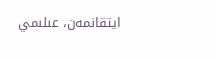ايتقانمەن، عىلىمي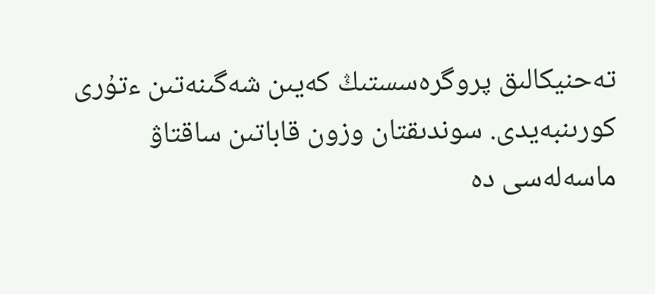تەحنيكالىق پروگرەسستىڭ كەيىن شەگىنەتىن ءتۇرى كورىنبەيدى. سوندىقتان وزون قاباتىن ساقتاۋ ماسەلەسى دە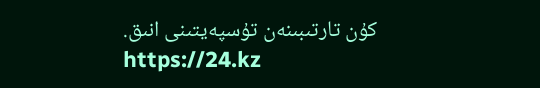كۇن تارتىبىنەن تۇسپەيتىنى انىق.
https://24.kz